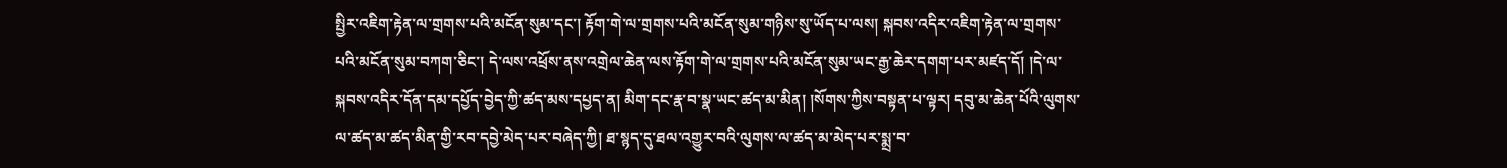སྤྱིར་འཇིག་རྟེན་ལ་གྲགས་པའི་མངོན་སུམ་དང་། རྟོག་གེ་ལ་གྲགས་པའི་མངོན་སུམ་གཉིས་སུ་ཡོད་པ་ལས། སྐབས་འདིར་འཇིག་རྟེན་ལ་གྲགས་པའི་མངོན་སུམ་བཀག་ཅིང་། དེ་ལས་འཕྲོས་ནས་འགྲེལ་ཆེན་ལས་རྟོག་གེ་ལ་གྲགས་པའི་མངོན་སུམ་ཡང་རྒྱ་ཆེར་དགག་པར་མཛད་དོ། །དེ་ལ་སྐབས་འདིར་དོན་དམ་དཔྱོད་བྱེད་ཀྱི་ཚད་མས་དཔྱད་ན། མིག་དང་རྣ་བ་སྣ་ཡང་ཚད་མ་མིན། །སོགས་ཀྱིས་བསྟན་པ་ལྟར། དབུ་མ་ཆེན་པོའི་ལུགས་ལ་ཚད་མ་ཚད་མིན་གྱི་རབ་དབྱེ་མེད་པར་བཞེད་ཀྱི། ཐ་སྙད་དུ་ཐལ་འགྱུར་བའི་ལུགས་ལ་ཚད་མ་མེད་པར་སྨྲ་བ་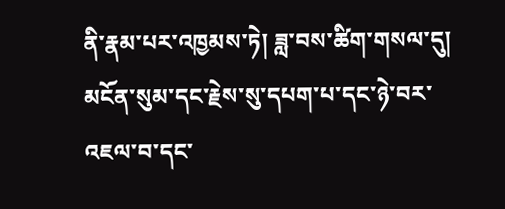ནི་རྣམ་པར་འཁྱམས་ཏེ། ཟླ་བས་ཚིག་གསལ་དུ། མངོན་སུམ་དང་རྗེས་སུ་དཔག་པ་དང་ཉེ་བར་འཇལ་བ་དང་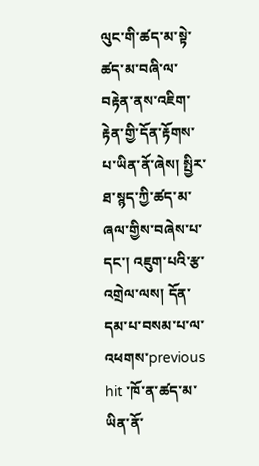ལུང་གི་ཚད་མ་སྟེ་ཚད་མ་བཞི་ལ་བརྟེན་ནས་འཇིག་རྟེན་གྱི་དོན་རྟོགས་པ་ཡིན་ནོ་ཞེས། སྤྱིར་ཐ་སྙད་ཀྱི་ཚད་མ་ཞལ་གྱིས་བཞེས་པ་དང་། འཇུག་པའི་རྩ་འགྲེལ་ལས། དོན་དམ་པ་བསམ་པ་ལ་འཕགས་previous hit ་ཁོ་ན་ཚད་མ་ཡིན་ནོ་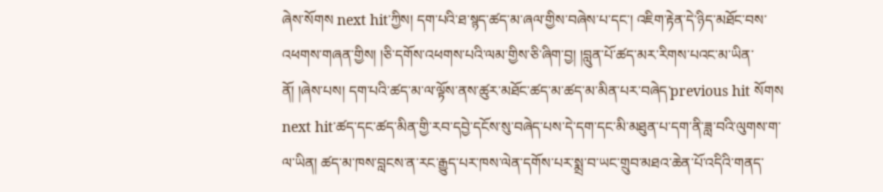ཞེས་སོགས next hit་ཀྱིས། དག་པའི་ཐ་སྙད་ཚད་མ་ཞལ་གྱིས་བཞེས་པ་དང་། འཇིག་རྟེན་དེ་ཉིད་མཐོང་བས་འཕགས་གཞན་གྱིས། །ཅི་དགོས་འཕགས་པའི་ལམ་གྱིས་ཅི་ཞིག་བྱ། །བླུན་པོ་ཚད་མར་རིགས་པའང་མ་ཡིན་ནོ། །ཞེས་པས། དག་པའི་ཚད་མ་ལ་ལྟོས་ནས་ཚུར་མཐོང་ཚད་མ་ཚད་མ་མིན་པར་བཞེད་previous hit སོགས next hit་ཚད་དང་ཚད་མིན་གྱི་རབ་དབྱེ་དངོས་སུ་བཞེད་པས་དེ་དག་དང་མི་མཐུན་པ་དག་ནི་ཟླ་བའི་ལུགས་ག་ལ་ཡིན། ཚད་མ་ཁས་བླངས་ན་རང་རྒྱུད་པར་ཁས་ལེན་དགོས་པར་སྨྲ་བ་ཡང་གྲུབ་མཐའ་ཆེན་པོ་འདིའི་གནད་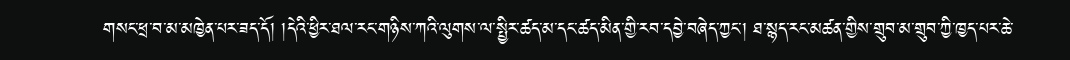གསང་ཕྲ་བ་མ་མཁྱེན་པར་ཟད་དོ། །དེའི་ཕྱིར་ཐལ་རང་གཉིས་ཀའི་ལུགས་ལ་སྤྱིར་ཚད་མ་དང་ཚད་མིན་གྱི་རབ་དབྱེ་བཞེད་ཀྱང་། ཐ་སྙད་རང་མཚན་གྱིས་གྲུབ་མ་གྲུབ་ཀྱི་ཁྱད་པར་ཆེ་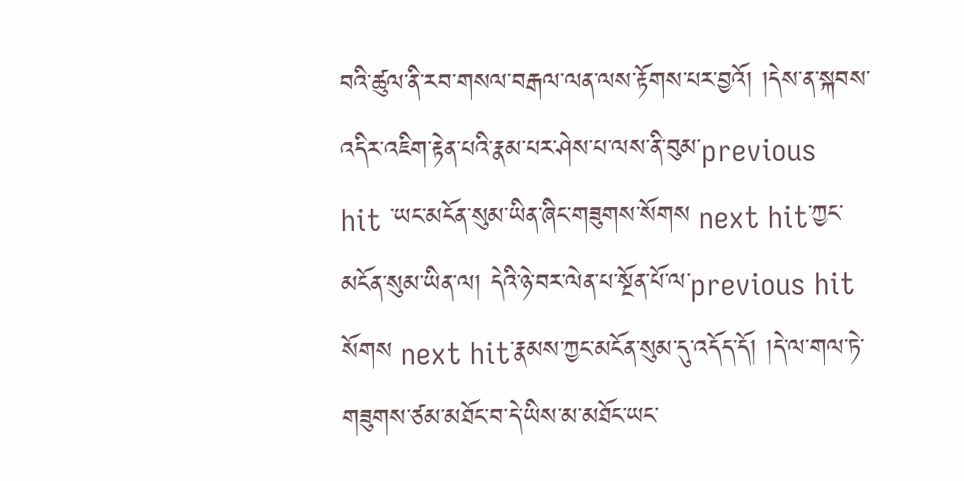བའི་ཚུལ་ནི་རབ་གསལ་བརྒལ་ལན་ལས་རྟོགས་པར་བྱའོ། །དེས་ན་སྐབས་འདིར་འཇིག་རྟེན་པའི་རྣམ་པར་ཤེས་པ་ལས་ནི་བུམ་previous hit ་ཡང་མངོན་སུམ་ཡིན་ཞིང་གཟུགས་སོགས next hit་ཀྱང་མངོན་སུམ་ཡིན་ལ། དེའི་ཉེ་བར་ལེན་པ་སྔོན་པོ་ལ་previous hit སོགས next hit་རྣམས་ཀྱང་མངོན་སུམ་དུ་འདོད་དོ། །དེ་ལ་གལ་ཏེ་གཟུགས་ཙམ་མཐོང་བ་དེ་ཡིས་མ་མཐོང་ཡང་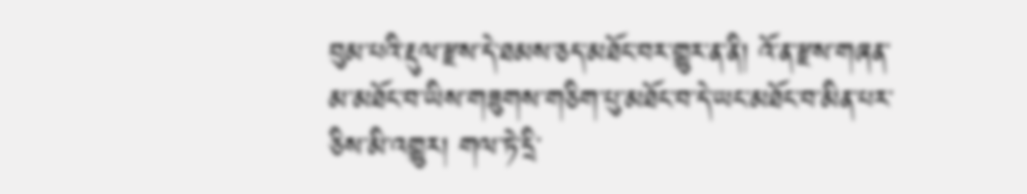བུམ་པའི་རྡུལ་རྫས་དེ་ཐམས་ཅད་མཐོང་བར་གྱུར་ན་ནི། འོ་ན་རྫས་གཞན་མ་མཐོང་བ་ཡིས་གཟུགས་གཅིག་པུ་མཐོང་བ་དེ་ཡང་མཐོང་བ་མིན་པར་ཅིས་མི་འགྱུར། གལ་ཏེ་དྲི་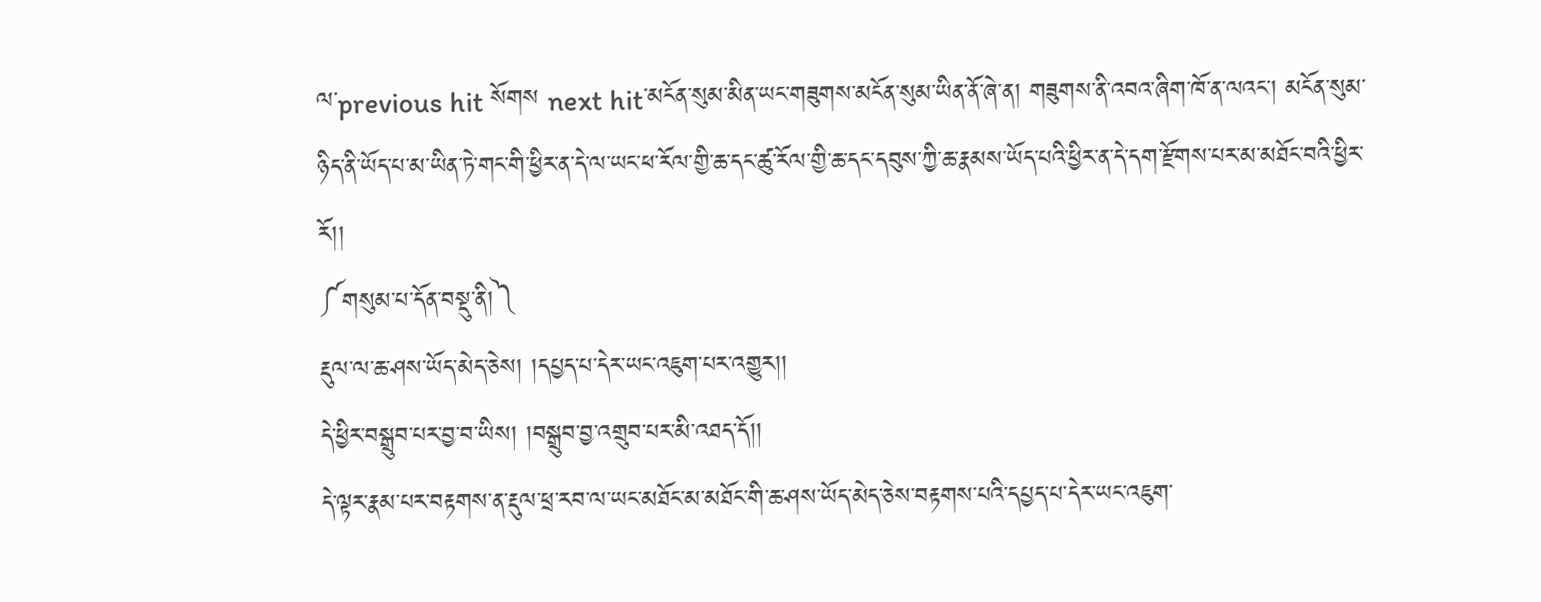ལ་previous hit སོགས next hit་མངོན་སུམ་མིན་ཡང་གཟུགས་མངོན་སུམ་ཡིན་ནོ་ཞེ་ན། གཟུགས་ནི་འབའ་ཞིག་ཁོ་ན་ལའང་། མངོན་སུམ་ཉིད་ནི་ཡོད་པ་མ་ཡིན་ཏེ་གང་གི་ཕྱིར་ན་དེ་ལ་ཡང་ཕ་རོལ་གྱི་ཆ་དང་ཚུ་རོལ་གྱི་ཆ་དང་དབུས་ཀྱི་ཆ་རྣམས་ཡོད་པའི་ཕྱིར་ན་དེ་དག་རྫོགས་པར་མ་མཐོང་བའི་ཕྱིར་རོ།།
༼གསུམ་པ་དོན་བསྡུ་ནི།༽
རྡུལ་ལ་ཆ་ཤས་ཡོད་མེད་ཅེས། །དཔྱད་པ་དེར་ཡང་འཇུག་པར་འགྱུར།།
དེ་ཕྱིར་བསྒྲུབ་པར་བྱ་བ་ཡིས། །བསྒྲུབ་བྱ་འགྲུབ་པར་མི་འཐད་དོ།།
དེ་ལྟར་རྣམ་པར་བརྟགས་ན་རྡུལ་ཕྲ་རབ་ལ་ཡང་མཐོང་མ་མཐོང་གི་ཆ་ཤས་ཡོད་མེད་ཅེས་བརྟགས་པའི་དཔྱད་པ་དེར་ཡང་འཇུག་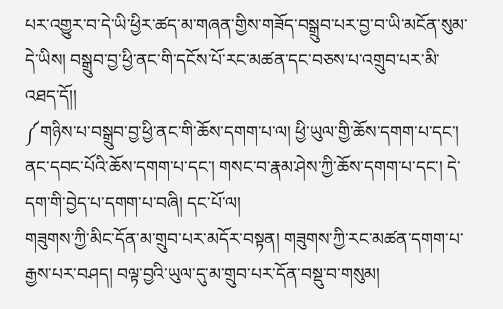པར་འགྱུར་བ་དེ་ཡི་ཕྱིར་ཚད་མ་གཞན་གྱིས་གཟོད་བསྒྲུབ་པར་བྱ་བ་ཡི་མངོན་སུམ་དེ་ཡིས། བསྒྲུབ་བྱ་ཕྱི་ནང་གི་དངོས་པོ་རང་མཚན་དང་བཅས་པ་འགྲུབ་པར་མི་འཐད་དོ།།
༼གཉིས་པ་བསྒྲུབ་བྱ་ཕྱི་ནང་གི་ཆོས་དགག་པ་ལ། ཕྱི་ཡུལ་གྱི་ཆོས་དགག་པ་དང་། ནང་དབང་པོའི་ཆོས་དགག་པ་དང་། གསང་བ་རྣམ་ཤེས་ཀྱི་ཆོས་དགག་པ་དང་། དེ་དག་གི་བྱེད་པ་དགག་པ་བཞི། དང་པོ་ལ།
གཟུགས་ཀྱི་མིང་དོན་མ་གྲུབ་པར་མདོར་བསྟན། གཟུགས་ཀྱི་རང་མཚན་དགག་པ་རྒྱས་པར་བཤད། བལྟ་བྱའི་ཡུལ་དུ་མ་གྲུབ་པར་དོན་བསྡུ་བ་གསུམ།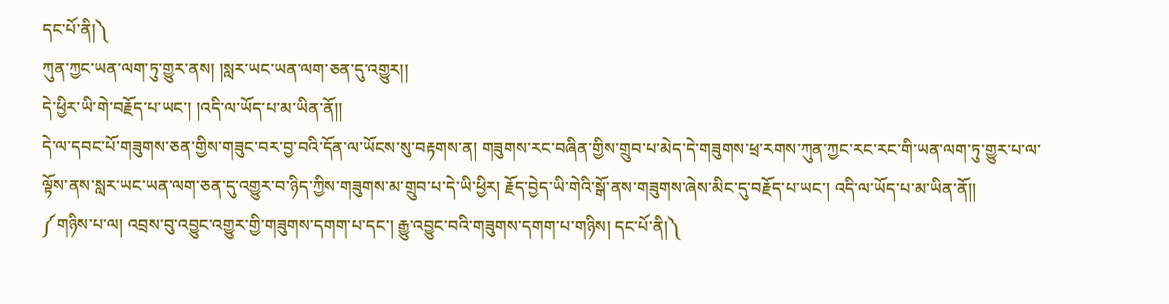དང་པོ་ནི།༽
ཀུན་ཀྱང་ཡན་ལག་ཏུ་གྱུར་ནས། །སླར་ཡང་ཡན་ལག་ཅན་དུ་འགྱུར།།
དེ་ཕྱིར་ཡི་གེ་བརྗོད་པ་ཡང་། །འདི་ལ་ཡོད་པ་མ་ཡིན་ནོ།།
དེ་ལ་དབང་པོ་གཟུགས་ཅན་གྱིས་གཟུང་བར་བྱ་བའི་དོན་ལ་ཡོངས་སུ་བརྟགས་ན། གཟུགས་རང་བཞིན་གྱིས་གྲུབ་པ་མེད་དེ་གཟུགས་ཕྲ་རགས་ཀུན་ཀྱང་རང་རང་གི་ཡན་ལག་ཏུ་གྱུར་པ་ལ་ལྟོས་ནས་སླར་ཡང་ཡན་ལག་ཅན་དུ་འགྱུར་བ་ཉིད་ཀྱིས་གཟུགས་མ་གྲུབ་པ་དེ་ཡི་ཕྱིར། རྗོད་བྱེད་ཡི་གེའི་སྒོ་ནས་གཟུགས་ཞེས་མིང་དུ་བརྗོད་པ་ཡང་། འདི་ལ་ཡོད་པ་མ་ཡིན་ནོ།།
༼གཉིས་པ་ལ། འབྲས་བུ་འབྱུང་འགྱུར་གྱི་གཟུགས་དགག་པ་དང་། རྒྱུ་འབྱུང་བའི་གཟུགས་དགག་པ་གཉིས། དང་པོ་ནི།༽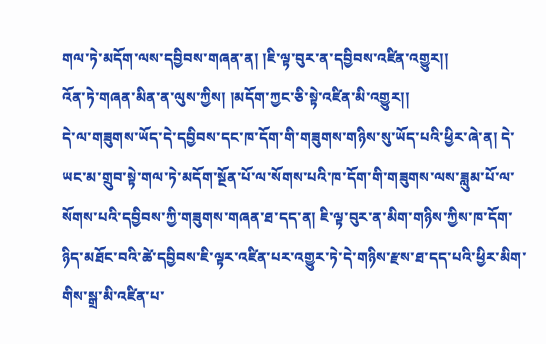གལ་ཏེ་མདོག་ལས་དབྱིབས་གཞན་ན། །ཇི་ལྟ་བུར་ན་དབྱིབས་འཛིན་འགྱུར།།
འོན་ཏེ་གཞན་མིན་ན་ལུས་ཀྱིས། །མདོག་ཀྱང་ཅི་སྟེ་འཛིན་མི་འགྱུར།།
དེ་ལ་གཟུགས་ཡོད་དེ་དབྱིབས་དང་ཁ་དོག་གི་གཟུགས་གཉིས་སུ་ཡོད་པའི་ཕྱིར་ཞེ་ན། དེ་ཡང་མ་གྲུབ་སྟེ་གལ་ཏེ་མདོག་སྔོན་པོ་ལ་སོགས་པའི་ཁ་དོག་གི་གཟུགས་ལས་ཟླུམ་པོ་ལ་སོགས་པའི་དབྱིབས་ཀྱི་གཟུགས་གཞན་ཐ་དད་ན། ཇི་ལྟ་བུར་ན་མིག་གཉིས་ཀྱིས་ཁ་དོག་ཉིད་མཐོང་བའི་ཚེ་དབྱིབས་ཇི་ལྟར་འཛིན་པར་འགྱུར་ཏེ་དེ་གཉིས་རྫས་ཐ་དད་པའི་ཕྱིར་མིག་གིས་སྒྲ་མི་འཛིན་པ་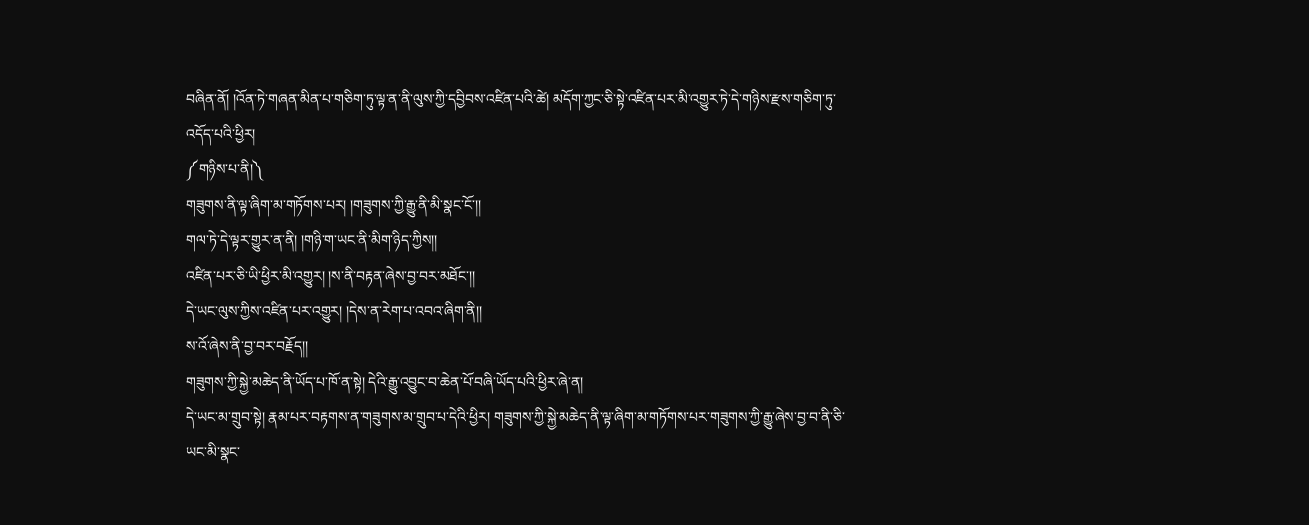བཞིན་ནོ། །འོན་ཏེ་གཞན་མིན་པ་གཅིག་ཏུ་ལྟ་ན་ནི་ལུས་ཀྱི་དབྱིབས་འཛིན་པའི་ཚེ། མདོག་ཀྱང་ཅི་སྟེ་འཛིན་པར་མི་འགྱུར་ཏེ་དེ་གཉིས་རྫས་གཅིག་ཏུ་འདོད་པའི་ཕྱིར།
༼གཉིས་པ་ནི།༽
གཟུགས་ནི་ལྟ་ཞིག་མ་གཏོགས་པར། །གཟུགས་ཀྱི་རྒྱུ་ནི་མི་སྣང་ངོ་།།
གལ་ཏེ་དེ་ལྟར་གྱུར་ན་ནི། །གཉི་ག་ཡང་ནི་མིག་ཉིད་ཀྱིས།།
འཛིན་པར་ཅི་ཡི་ཕྱིར་མི་འགྱུར། །ས་ནི་བརྟན་ཞེས་བྱ་བར་མཐོང་།།
དེ་ཡང་ལུས་ཀྱིས་འཛིན་པར་འགྱུར། །དེས་ན་རེག་པ་འབའ་ཞིག་ནི།།
ས་འོ་ཞེས་ནི་བྱ་བར་བརྗོད།།
གཟུགས་ཀྱི་སྐྱེ་མཆེད་ནི་ཡོད་པ་ཁོ་ན་སྟེ། དེའི་རྒྱུ་འབྱུང་བ་ཆེན་པོ་བཞི་ཡོད་པའི་ཕྱིར་ཞེ་ན།
དེ་ཡང་མ་གྲུབ་སྟེ། རྣམ་པར་བརྟགས་ན་གཟུགས་མ་གྲུབ་པ་དེའི་ཕྱིར། གཟུགས་ཀྱི་སྐྱེ་མཆེད་ནི་ལྟ་ཞིག་མ་གཏོགས་པར་གཟུགས་ཀྱི་རྒྱུ་ཞེས་བྱ་བ་ནི་ཅི་ཡང་མི་སྣང་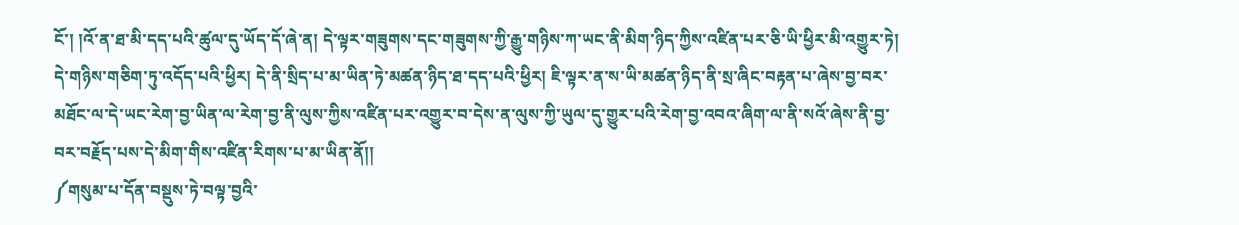ངོ་། །འོ་ན་ཐ་མི་དད་པའི་ཚུལ་དུ་ཡོད་དོ་ཞེ་ན། དེ་ལྟར་གཟུགས་དང་གཟུགས་ཀྱི་རྒྱུ་གཉིས་ཀ་ཡང་ནི་མིག་ཉིད་ཀྱིས་འཛིན་པར་ཅི་ཡི་ཕྱིར་མི་འགྱུར་ཏེ། དེ་གཉིས་གཅིག་ཏུ་འདོད་པའི་ཕྱིར། དེ་ནི་སྲིད་པ་མ་ཡིན་ཏེ་མཚན་ཉིད་ཐ་དད་པའི་ཕྱིར། ཇི་ལྟར་ན་ས་ཡི་མཚན་ཉིད་ནི་སྲ་ཞིང་བརྟན་པ་ཞེས་བྱ་བར་མཐོང་ལ་དེ་ཡང་རེག་བྱ་ཡིན་ལ་རེག་བྱ་ནི་ལུས་ཀྱིས་འཛིན་པར་འགྱུར་བ་དེས་ན་ལུས་ཀྱི་ཡུལ་དུ་གྱུར་པའི་རེག་བྱ་འབའ་ཞིག་ལ་ནི་སའོ་ཞེས་ནི་བྱ་བར་བརྗོད་པས་དེ་མིག་གིས་འཛིན་རིགས་པ་མ་ཡིན་ནོ།།
༼གསུམ་པ་དོན་བསྡུས་ཏེ་བལྟ་བྱའི་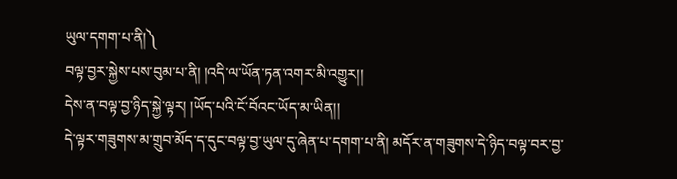ཡུལ་དགག་པ་ནི།༽
བལྟ་བྱར་སྐྱེས་པས་བུམ་པ་ནི། །འདི་ལ་ཡོན་ཏན་འགར་མི་འགྱུར།།
དེས་ན་བལྟ་བྱ་ཉིད་སྐྱེ་ལྟར། །ཡོད་པའི་ངོ་བོའང་ཡོད་མ་ཡིན།།
དེ་ལྟར་གཟུགས་མ་གྲུབ་མོད་ད་དུང་བལྟ་བྱ་ཡུལ་དུ་ཞེན་པ་དགག་པ་ནི། མདོར་ན་གཟུགས་དེ་ཉིད་བལྟ་བར་བྱ་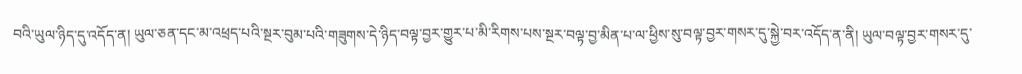བའི་ཡུལ་ཉིད་དུ་འདོད་ན། ཡུལ་ཅན་དང་མ་འཕྲད་པའི་སྔར་བུམ་པའི་གཟུགས་དེ་ཉིད་བལྟ་བྱར་གྱུར་པ་མི་རིགས་པས་སྔར་བལྟ་བྱ་མིན་པ་ལ་ཕྱིས་སུ་བལྟ་བྱར་གསར་དུ་སྐྱེ་བར་འདོད་ན་ནི། ཡུལ་བལྟ་བྱར་གསར་དུ་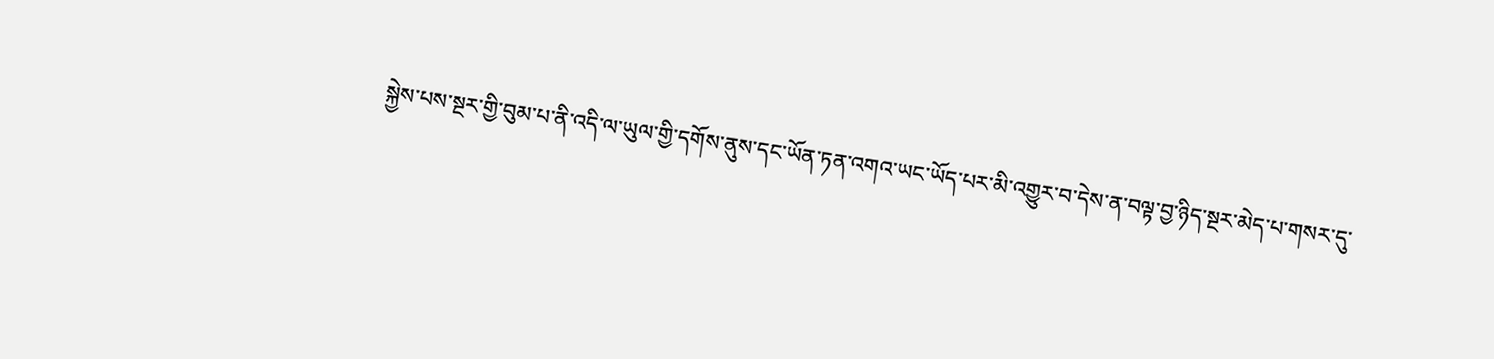སྐྱེས་པས་སྔར་གྱི་བུམ་པ་ནི་འདི་ལ་ཡུལ་གྱི་དགོས་ནུས་དང་ཡོན་ཏན་འགའ་ཡང་ཡོད་པར་མི་འགྱུར་བ་དེས་ན་བལྟ་བྱ་ཉིད་སྔར་མེད་པ་གསར་དུ་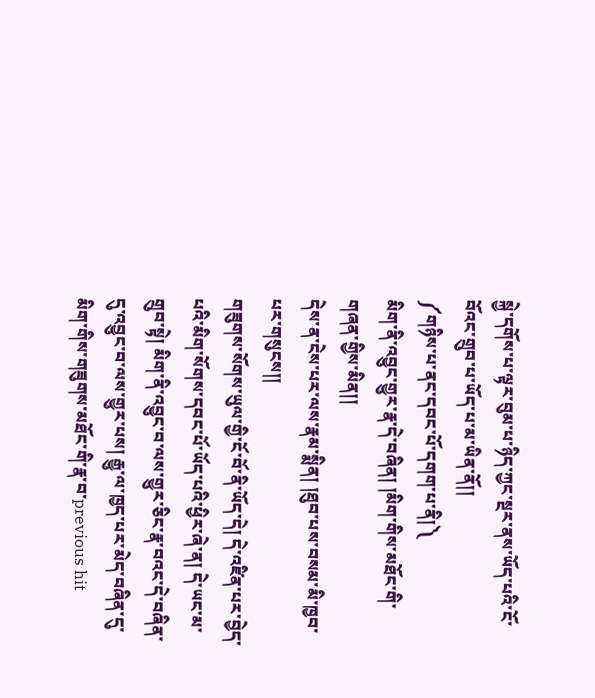སྐྱེ་དགོས་པ་ལྟར་བུམ་པ་ཉིད་ཀྱང་སྔར་ནས་ཡོད་པའི་ངོ་བོའང་གྲུབ་པ་ཡོད་པ་མ་ཡིན་ནོ།།
༼གཉིས་པ་ནང་དབང་པོ་དགག་པ་ནི།༽
མིག་ནི་འབྱུང་གྱུར་རྣ་དེ་བཞིན། །མིག་གིས་མཐོང་གི་གཞན་གྱིས་མིན།།
དེས་ན་ངེས་པར་ལས་རྣམ་སྨིན། །ཐུབ་པས་བསམ་མི་ཁྱབ་པར་གསུངས།།
གཟུགས་སོགས་ཡུལ་གྱི་ངོ་བོ་ནི་ཡོད་དེ། དེ་འཛིན་པར་བྱེད་པའི་མིག་སོགས་དབང་པོ་ཡོད་པའི་ཕྱིར་ཞེ་ན། དེ་ཡང་མ་གྲུབ་སྟེ། མིག་ནི་འབྱུང་བ་ལས་གྱུར་ཅིང་རྣ་བའང་དེ་བཞིན་དུ་འབྱུང་བ་ལས་གྱུར་པས། རྒྱུ་ལ་ཁྱད་པར་མེད་བཞིན་དུ་མིག་གིས་གཟུགས་མཐོང་གི་རྣ་བ་previous hit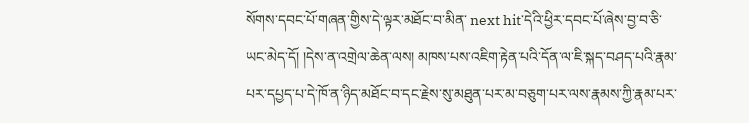སོགས་དབང་པོ་གཞན་གྱིས་དེ་ལྟར་མཐོང་བ་མིན་ next hit་དེའི་ཕྱིར་དབང་པོ་ཞེས་བྱ་བ་ཅི་ཡང་མེད་དོ། །དེས་ན་འགྲེལ་ཆེན་ལས། མཁས་པས་འཇིག་རྟེན་པའི་དོན་ལ་ཇི་སྐད་བཤད་པའི་རྣམ་པར་དཔྱད་པ་དེ་ཁོ་ན་ཉིད་མཐོང་བ་དང་རྗེས་སུ་མཐུན་པར་མ་བཅུག་པར་ལས་རྣམས་ཀྱི་རྣམ་པར་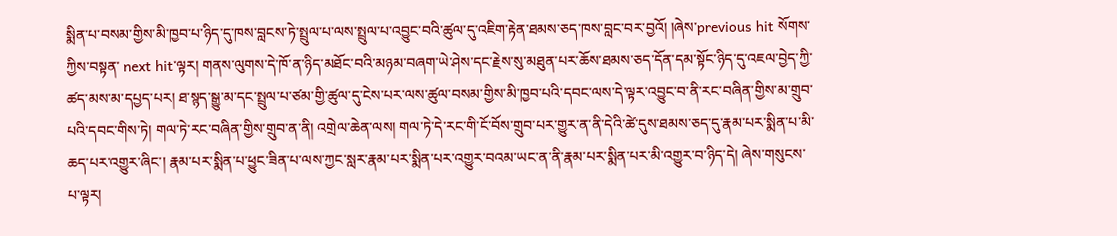སྨིན་པ་བསམ་གྱིས་མི་ཁྱབ་པ་ཉིད་དུ་ཁས་བླངས་ཏེ་སྤྲུལ་པ་ལས་སྤྲུལ་པ་འབྱུང་བའི་ཚུལ་དུ་འཇིག་རྟེན་ཐམས་ཅད་ཁས་བླང་བར་བྱའོ། །ཞེས་previous hit སོགས་ཀྱིས་བསྟན་ next hit་ལྟར། གནས་ལུགས་དེ་ཁོ་ན་ཉིད་མཐོང་བའི་མཉམ་བཞག་ཡེ་ཤེས་དང་རྗེས་སུ་མཐུན་པར་ཆོས་ཐམས་ཅད་དོན་དམ་སྟོང་ཉིད་དུ་འཇལ་བྱེད་ཀྱི་ཚད་མས་མ་དཔྱད་པར། ཐ་སྙད་སྒྱུ་མ་དང་སྤྲུལ་པ་ཙམ་གྱི་ཚུལ་དུ་ངེས་པར་ལས་ཚུལ་བསམ་གྱིས་མི་ཁྱབ་པའི་དབང་ལས་དེ་ལྟར་འབྱུང་བ་ནི་རང་བཞིན་གྱིས་མ་གྲུབ་པའི་དབང་གིས་ཏེ། གལ་ཏེ་རང་བཞིན་གྱིས་གྲུབ་ན་ནི། འགྲེལ་ཆེན་ལས། གལ་ཏེ་དེ་རང་གི་ངོ་བོས་གྲུབ་པར་གྱུར་ན་ནི་དེའི་ཚེ་དུས་ཐམས་ཅད་དུ་རྣམ་པར་སྨིན་པ་མི་ཆད་པར་འགྱུར་ཞིང་། རྣམ་པར་སྨིན་པ་ཕྱུང་ཟིན་པ་ལས་ཀྱང་སླར་རྣམ་པར་སྨིན་པར་འགྱུར་བའམ་ཡང་ན་ནི་རྣམ་པར་སྨིན་པར་མི་འགྱུར་བ་ཉིད་དེ། ཞེས་གསུངས་པ་ལྟར།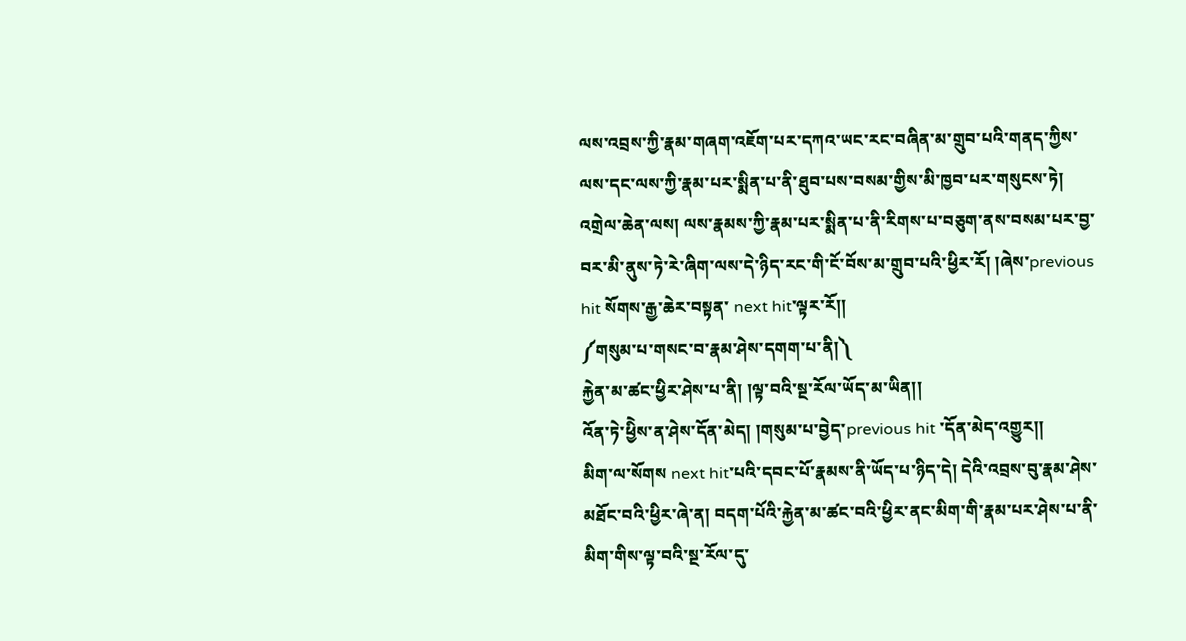ལས་འབྲས་ཀྱི་རྣམ་གཞག་འཇོག་པར་དཀའ་ཡང་རང་བཞིན་མ་གྲུབ་པའི་གནད་ཀྱིས་ལས་དང་ལས་ཀྱི་རྣམ་པར་སྨིན་པ་ནི་ཐུབ་པས་བསམ་གྱིས་མི་ཁྱབ་པར་གསུངས་ཏེ། འགྲེལ་ཆེན་ལས། ལས་རྣམས་ཀྱི་རྣམ་པར་སྨིན་པ་ནི་རིགས་པ་བཅུག་ནས་བསམ་པར་བྱ་བར་མི་ནུས་ཏེ་རེ་ཞིག་ལས་དེ་ཉིད་རང་གི་ངོ་བོས་མ་གྲུབ་པའི་ཕྱིར་རོ། །ཞེས་previous hit སོགས་རྒྱ་ཆེར་བསྟན་ next hit་ལྟར་རོ།།
༼གསུམ་པ་གསང་བ་རྣམ་ཤེས་དགག་པ་ནི།༽
རྐྱེན་མ་ཚང་ཕྱིར་ཤེས་པ་ནི། །ལྟ་བའི་སྔ་རོལ་ཡོད་མ་ཡིན།།
འོན་ཏེ་ཕྱིེས་ན་ཤེས་དོན་མེད། །གསུམ་པ་བྱེད་previous hit ་དོན་མེད་འགྱུར།།
མིག་ལ་སོགས next hit་པའི་དབང་པོ་རྣམས་ནི་ཡོད་པ་ཉིད་དེ། དེའི་འབྲས་བུ་རྣམ་ཤེས་མཐོང་བའི་ཕྱིར་ཞེ་ན། བདག་པོའི་རྐྱེན་མ་ཚང་བའི་ཕྱིར་ནང་མིག་གི་རྣམ་པར་ཤེས་པ་ནི་མིག་གིས་ལྟ་བའི་སྔ་རོལ་དུ་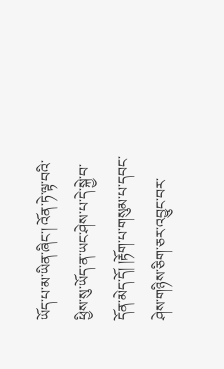ཡོད་པ་མ་ཡིན་ཞིང་། འོན་ཏེ་ལྟ་བའི་ཕྱིས་སུ་ཡོད་ན་ཡང་ཤེས་པ་དེ་སྐྱེ་བ་དོན་མེད་དོ། །རྟོག་པ་གསུམ་པ་དབང་ཤེས་གཉིས་ཅིག་ཅར་འབྱུང་བར་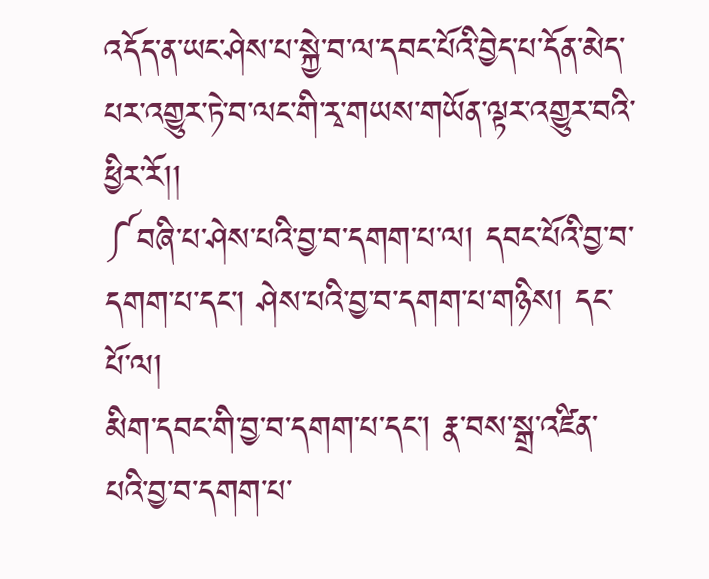འདོད་ན་ཡང་ཤེས་པ་སྐྱེ་བ་ལ་དབང་པོའི་བྱེད་པ་དོན་མེད་པར་འགྱུར་ཏེ་བ་ལང་གི་རྭ་གཡས་གཡོན་ལྟར་འགྱུར་བའི་ཕྱིར་རོ།།
༼བཞི་པ་ཤེས་པའི་བྱ་བ་དགག་པ་ལ། དབང་པོའི་བྱ་བ་དགག་པ་དང་། ཤེས་པའི་བྱ་བ་དགག་པ་གཉིས། དང་པོ་ལ།
མིག་དབང་གི་བྱ་བ་དགག་པ་དང་། རྣ་བས་སྒྲ་འཛིན་པའི་བྱ་བ་དགག་པ་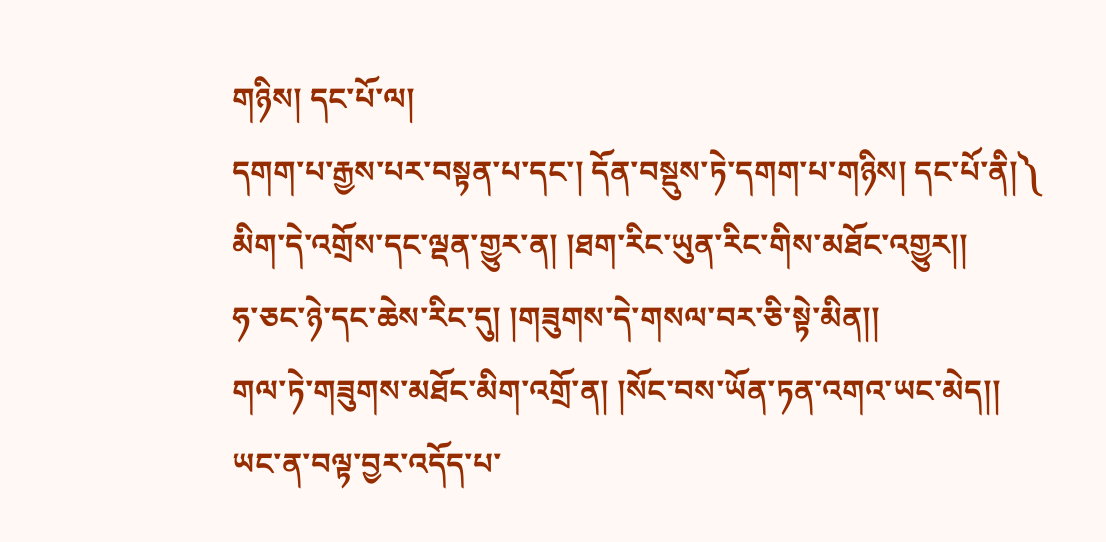གཉིས། དང་པོ་ལ།
དགག་པ་རྒྱས་པར་བསྟན་པ་དང་། དོན་བསྡུས་ཏེ་དགག་པ་གཉིས། དང་པོ་ནི།༽
མིག་དེ་འགྲོས་དང་ལྡན་གྱུར་ན། །ཐག་རིང་ཡུན་རིང་གིས་མཐོང་འགྱུར།།
ཧ་ཅང་ཉེ་དང་ཆེས་རིང་དུ། །གཟུགས་དེ་གསལ་བར་ཅི་སྟེ་མིན།།
གལ་ཏེ་གཟུགས་མཐོང་མིག་འགྲོ་ན། །སོང་བས་ཡོན་ཏན་འགའ་ཡང་མེད།།
ཡང་ན་བལྟ་བྱར་འདོད་པ་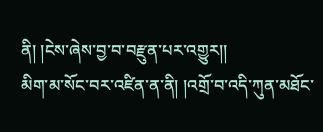ནི། །ངེས་ཞེས་བྱ་བ་བརྫུན་པར་འགྱུར།།
མིག་མ་སོང་བར་འཛིན་ན་ནི། །འགྲོ་བ་འདི་ཀུན་མཐོང་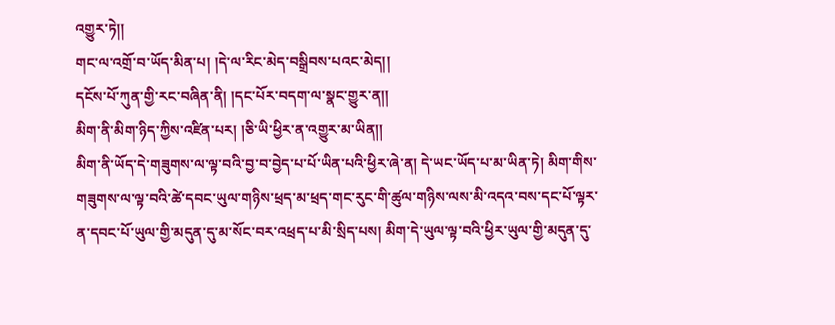འགྱུར་ཏེ།།
གང་ལ་འགྲོ་བ་ཡོད་མིན་པ། །དེ་ལ་རིང་མེད་བསྒྲིབས་པའང་མེད།།
དངོས་པོ་ཀུན་གྱི་རང་བཞིན་ནི། །དང་པོར་བདག་ལ་སྣང་གྱུར་ན།།
མིག་ནི་མིག་ཉིད་ཀྱིས་འཛིན་པར། །ཅི་ཡི་ཕྱིར་ན་འགྱུར་མ་ཡིན།།
མིག་ནི་ཡོད་དེ་གཟུགས་ལ་ལྟ་བའི་བྱ་བ་བྱེད་པ་པོ་ཡིན་པའི་ཕྱིར་ཞེ་ན། དེ་ཡང་ཡོད་པ་མ་ཡིན་ཏེ། མིག་གིས་གཟུགས་ལ་ལྟ་བའི་ཚེ་དབང་ཡུལ་གཉིས་ཕྲད་མ་ཕྲད་གང་རུང་གི་ཚུལ་གཉིས་ལས་མི་འདའ་བས་དང་པོ་ལྟར་ན་དབང་པོ་ཡུལ་གྱི་མདུན་དུ་མ་སོང་བར་འཕྲད་པ་མི་སྲིད་པས། མིག་དེ་ཡུལ་ལྟ་བའི་ཕྱིར་ཡུལ་གྱི་མདུན་དུ་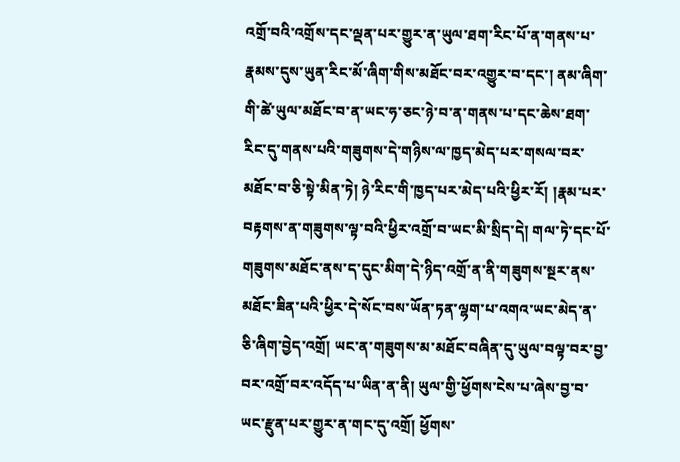འགྲོ་བའི་འགྲོས་དང་ལྡན་པར་གྱུར་ན་ཡུལ་ཐག་རིང་པོ་ན་གནས་པ་རྣམས་དུས་ཡུན་རིང་མོ་ཞིག་གིས་མཐོང་བར་འགྱུར་བ་དང་། ནམ་ཞིག་གི་ཚེ་ཡུལ་མཐོང་བ་ན་ཡང་ཧ་ཅང་ཉེ་བ་ན་གནས་པ་དང་ཆེས་ཐག་རིང་དུ་གནས་པའི་གཟུགས་དེ་གཉིས་ལ་ཁྱད་མེད་པར་གསལ་བར་མཐོང་བ་ཅི་སྟེ་མིན་ཏེ། ཉེ་རིང་གི་ཁྱད་པར་མེད་པའི་ཕྱིར་རོ། །རྣམ་པར་བརྟགས་ན་གཟུགས་ལྟ་བའི་ཕྱིར་འགྲོ་བ་ཡང་མི་སྲིད་དེ། གལ་ཏེ་དང་པོ་གཟུགས་མཐོང་ནས་ད་དུང་མིག་དེ་ཉིད་འགྲོ་ན་ནི་གཟུགས་སྔར་ནས་མཐོང་ཟིན་པའི་ཕྱིར་དེ་སོང་བས་ཡོན་ཏན་ལྷག་པ་འགའ་ཡང་མེད་ན་ཅི་ཞིག་བྱེད་འགྲོ། ཡང་ན་གཟུགས་མ་མཐོང་བཞིན་དུ་ཡུལ་བལྟ་བར་བྱ་བར་འགྲོ་བར་འདོད་པ་ཡིན་ན་ནི། ཡུལ་གྱི་ཕྱོགས་ངེས་པ་ཞེས་བྱ་བ་ཡང་རྫུན་པར་གྱུར་ན་གང་དུ་འགྲོ། ཕྱོགས་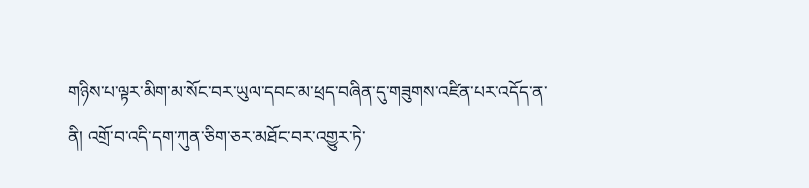གཉིས་པ་ལྟར་མིག་མ་སོང་བར་ཡུལ་དབང་མ་ཕྲད་བཞིན་དུ་གཟུགས་འཛིན་པར་འདོད་ན་ནི། འགྲོ་བ་འདི་དག་ཀུན་ཅིག་ཅར་མཐོང་བར་འགྱུར་ཏེ་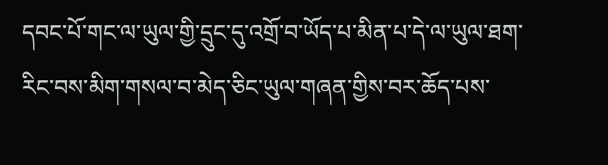དབང་པོ་གང་ལ་ཡུལ་གྱི་དྲུང་དུ་འགྲོ་བ་ཡོད་པ་མིན་པ་དེ་ལ་ཡུལ་ཐག་རིང་བས་མིག་གསལ་བ་མེད་ཅིང་ཡུལ་གཞན་གྱིས་བར་ཆོད་པས་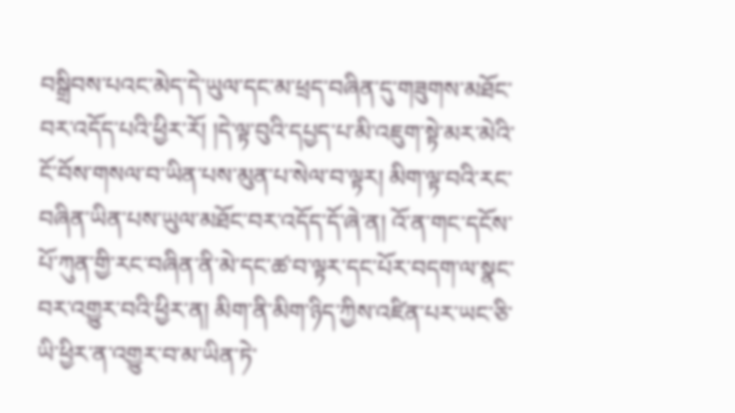བསྒྲིབས་པའང་མེད་དེ་ཡུལ་དང་མ་ཕྲད་བཞིན་དུ་གཟུགས་མཐོང་བར་འདོད་པའི་ཕྱིར་རོ། །དེ་ལྟ་བུའི་དཔྱད་པ་མི་འཇུག་སྟེ་མར་མེའི་ངོ་བོས་གསལ་བ་ཡིན་པས་མུན་པ་སེལ་བ་ལྟར། མིག་ལྟ་བའི་རང་བཞིན་ཡིན་པས་ཡུལ་མཐོང་བར་འདོད་དོ་ཞེ་ན། འོ་ན་གང་དངོས་པོ་ཀུན་གྱི་རང་བཞིན་ནི་མེ་དང་ཚ་བ་ལྟར་དང་པོར་བདག་ལ་སྣང་བར་འགྱུར་བའི་ཕྱིར་ན། མིག་ནི་མིག་ཉིད་ཀྱིས་འཛིན་པར་ཡང་ཅི་ཡི་ཕྱིར་ན་འགྱུར་བ་མ་ཡིན་ཏེ་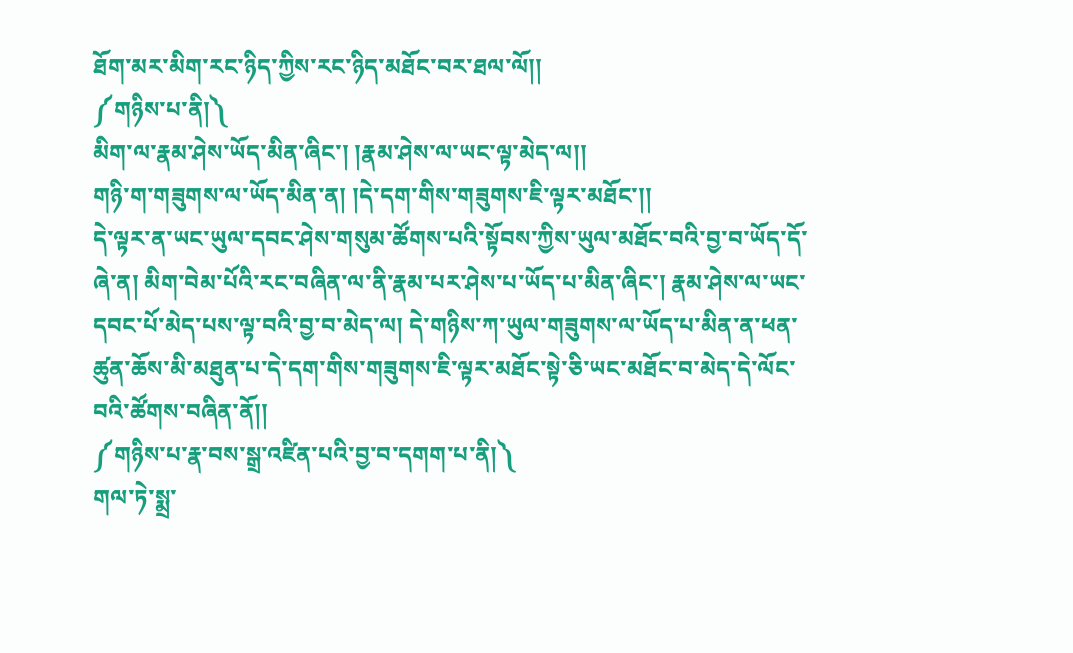ཐོག་མར་མིག་རང་ཉིད་ཀྱིས་རང་ཉིད་མཐོང་བར་ཐལ་ལོ།།
༼གཉིས་པ་ནི།༽
མིག་ལ་རྣམ་ཤེས་ཡོད་མིན་ཞིང་། །རྣམ་ཤེས་ལ་ཡང་ལྟ་མེད་ལ།།
གཉི་ག་གཟུགས་ལ་ཡོད་མིན་ན། །དེ་དག་གིས་གཟུགས་ཇི་ལྟར་མཐོང་།།
དེ་ལྟར་ན་ཡང་ཡུལ་དབང་ཤེས་གསུམ་ཚོགས་པའི་སྟོབས་ཀྱིས་ཡུལ་མཐོང་བའི་བྱ་བ་ཡོད་དོ་ཞེ་ན། མིག་བེམ་པོའི་རང་བཞིན་ལ་ནི་རྣམ་པར་ཤེས་པ་ཡོད་པ་མིན་ཞིང་། རྣམ་ཤེས་ལ་ཡང་དབང་པོ་མེད་པས་ལྟ་བའི་བྱ་བ་མེད་ལ། དེ་གཉིས་ཀ་ཡུལ་གཟུགས་ལ་ཡོད་པ་མིན་ན་ཕན་ཚུན་ཆོས་མི་མཐུན་པ་དེ་དག་གིས་གཟུགས་ཇི་ལྟར་མཐོང་སྟེ་ཅི་ཡང་མཐོང་བ་མེད་དེ་ལོང་བའི་ཚོགས་བཞིན་ནོ།།
༼གཉིས་པ་རྣ་བས་སྒྲ་འཛིན་པའི་བྱ་བ་དགག་པ་ནི།༽
གལ་ཏེ་སྨྲ་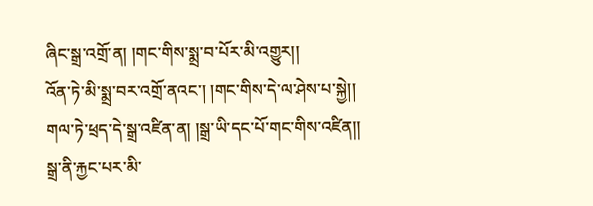ཞིང་སྒྲ་འགྲོ་ན། །གང་གིས་སྨྲ་བ་པོར་མི་འགྱུར།།
འོན་ཏེ་མི་སྨྲ་བར་འགྲོ་ནའང་། །གང་གིས་དེ་ལ་ཤེས་པ་སྐྱེ།།
གལ་ཏེ་ཕྲད་དེ་སྒྲ་འཛིན་ན། །སྒྲ་ཡི་དང་པོ་གང་གིས་འཛིན།།
སྒྲ་ནི་རྐྱང་པར་མི་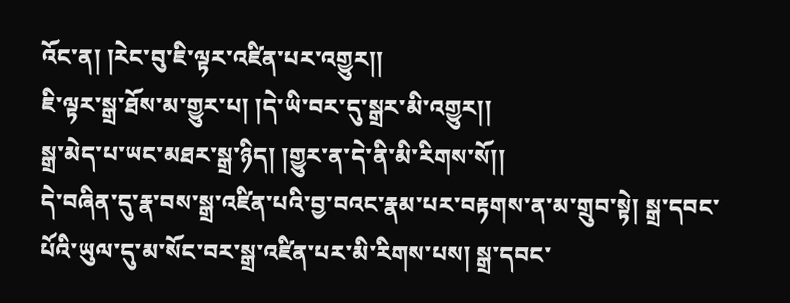འོང་ན། །རེང་བུ་ཇི་ལྟར་འཛིན་པར་འགྱུར།།
ཇི་ལྟར་སྒྲ་ཐོས་མ་གྱུར་པ། །དེ་ཡི་བར་དུ་སྒྲར་མི་འགྱུར།།
སྒྲ་མེད་པ་ཡང་མཐར་སྒྲ་ཉིད། །གྱུར་ན་དེ་ནི་མི་རིགས་སོ།།
དེ་བཞིན་དུ་རྣ་བས་སྒྲ་འཛིན་པའི་བྱ་བའང་རྣམ་པར་བརྟགས་ན་མ་གྲུབ་སྟེ། སྒྲ་དབང་པོའི་ཡུལ་དུ་མ་སོང་བར་སྒྲ་འཛིན་པར་མི་རིགས་པས། སྒྲ་དབང་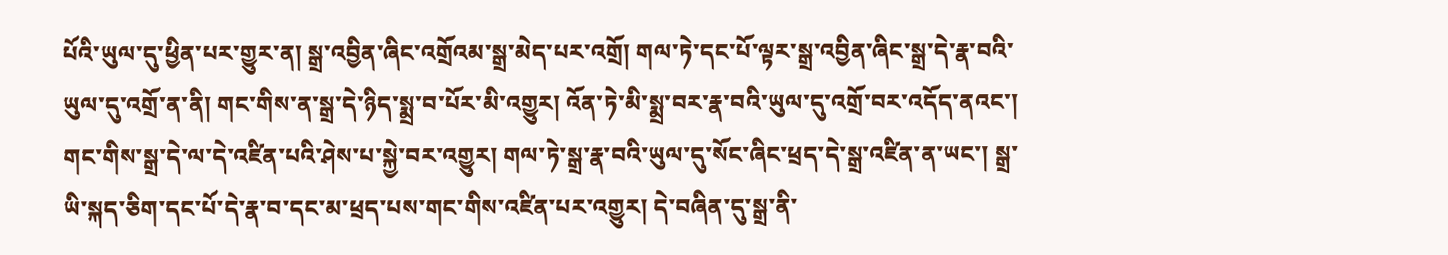པོའི་ཡུལ་དུ་ཕྱིན་པར་གྱུར་ན། སྒྲ་འབྱིན་ཞིང་འགྲོའམ་སྒྲ་མེད་པར་འགྲོ། གལ་ཏེ་དང་པོ་ལྟར་སྒྲ་འབྱིན་ཞིང་སྒྲ་དེ་རྣ་བའི་ཡུལ་དུ་འགྲོ་ན་ནི། གང་གིས་ན་སྒྲ་དེ་ཉིད་སྨྲ་བ་པོར་མི་འགྱུར། འོན་ཏེ་མི་སྨྲ་བར་རྣ་བའི་ཡུལ་དུ་འགྲོ་བར་འདོད་ནའང་། གང་གིས་སྒྲ་དེ་ལ་དེ་འཛིན་པའི་ཤེས་པ་སྐྱེ་བར་འགྱུར། གལ་ཏེ་སྒྲ་རྣ་བའི་ཡུལ་དུ་སོང་ཞིང་ཕྲད་དེ་སྒྲ་འཛིན་ན་ཡང་། སྒྲ་ཡི་སྐད་ཅིག་དང་པོ་དེ་རྣ་བ་དང་མ་ཕྲད་པས་གང་གིས་འཛིན་པར་འགྱུར། དེ་བཞིན་དུ་སྒྲ་ནི་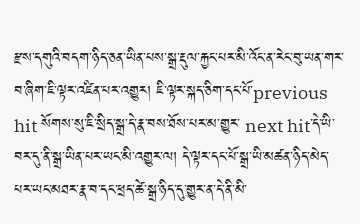རྫས་དགུའི་བདག་ཉིད་ཅན་ཡིན་པས་སྒྲ་རྡུལ་རྐྱང་པར་མི་འོང་ན་རེང་བུ་ཡན་གར་བ་ཞིག་ཇི་ལྟར་འཛིན་པར་འགྱུར། ཇི་ལྟར་སྐད་ཅིག་དང་པོ་previous hit སོགས་སུ་ཇི་སྲིད་སྒྲ་དེ་རྣ་བས་ཐོས་པར་མ་གྱུར་ next hit་དེ་ཡི་བར་དུ་ནི་སྒྲ་ཡིན་པར་ཡང་མི་འགྱུར་ལ། དེ་ལྟར་དང་པོ་སྒྲ་ཡི་མཚན་ཉིད་མེད་པར་ཡང་མཐར་རྣ་བ་དང་ཕྲད་ཚེ་སྒྲ་ཉིད་དུ་གྱུར་ན་དེ་ནི་མི་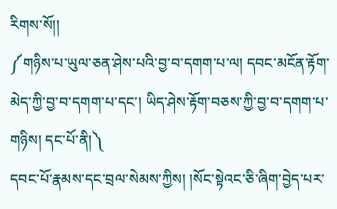རིགས་སོ།།
༼གཉིས་པ་ཡུལ་ཅན་ཤེས་པའི་བྱ་བ་དགག་པ་ལ། དབང་མངོན་རྟོག་མེད་ཀྱི་བྱ་བ་དགག་པ་དང་། ཡིད་ཤེས་རྟོག་བཅས་ཀྱི་བྱ་བ་དགག་པ་གཉིས། དང་པོ་ནི།༽
དབང་པོ་རྣམས་དང་བྲལ་སེམས་ཀྱིས། །སོང་སྟེའང་ཅི་ཞིག་བྱེད་པར་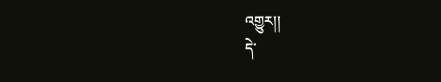འགྱུར།།
དེ་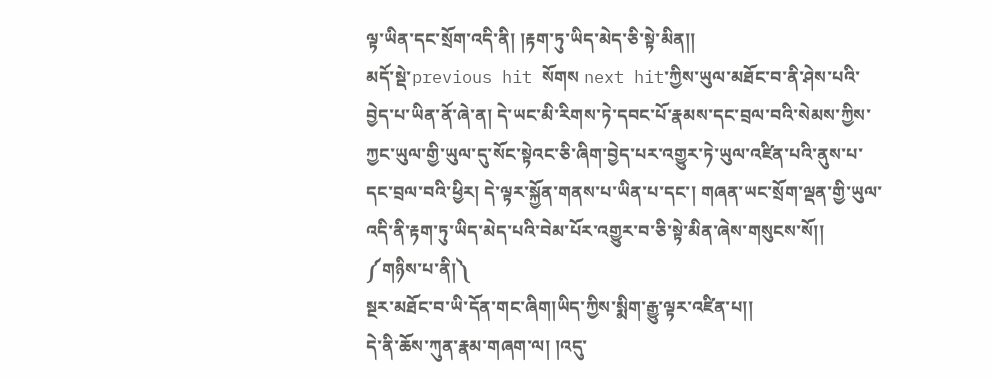ལྟ་ཡིན་དང་སྲོག་འདི་ནི། །རྟག་ཏུ་ཡིད་མེད་ཅི་སྟེ་མིན།།
མདོ་སྡེ་previous hit སོགས next hit་ཀྱིས་ཡུལ་མཐོང་བ་ནི་ཤེས་པའི་བྱེད་པ་ཡིན་ནོ་ཞེ་ན། དེ་ཡང་མི་རིགས་ཏེ་དབང་པོ་རྣམས་དང་བྲལ་བའི་སེམས་ཀྱིས་ཀྱང་ཡུལ་གྱི་ཡུལ་དུ་སོང་སྟེའང་ཅི་ཞིག་བྱེད་པར་འགྱུར་ཏེ་ཡུལ་འཛིན་པའི་ནུས་པ་དང་བྲལ་བའི་ཕྱིར། དེ་ལྟར་སྐྱོན་གནས་པ་ཡིན་པ་དང་། གཞན་ཡང་སྲོག་ལྡན་གྱི་ཡུལ་འདི་ནི་རྟག་ཏུ་ཡིད་མེད་པའི་བེམ་པོར་འགྱུར་བ་ཅི་སྟེ་མིན་ཞེས་གསུངས་སོ།།
༼གཉིས་པ་ནི།༽
སྔར་མཐོང་བ་ཡི་དོན་གང་ཞིག།ཡིད་ཀྱིས་སྨིག་རྒྱུ་ལྟར་འཛིན་པ།།
དེ་ནི་ཆོས་ཀུན་རྣམ་གཞག་ལ། །འདུ་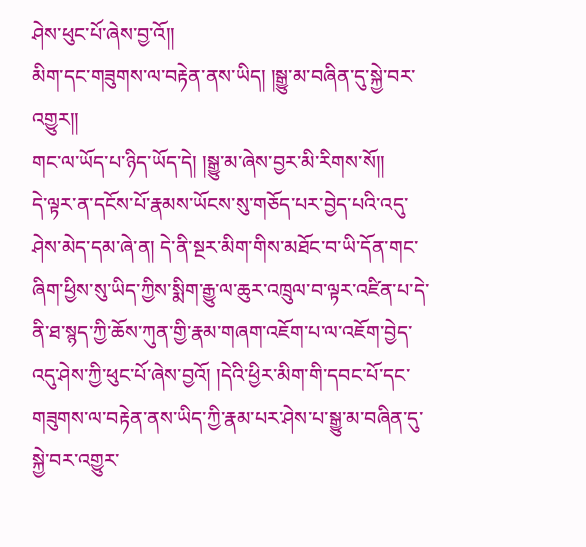ཤེས་ཕུང་པོ་ཞེས་བྱ་འོ།།
མིག་དང་གཟུགས་ལ་བརྟེན་ནས་ཡིད། །སྒྱུ་མ་བཞིན་དུ་སྐྱེ་བར་འགྱུར།།
གང་ལ་ཡོད་པ་ཉིད་ཡོད་དེ། །སྒྱུ་མ་ཞེས་བྱར་མི་རིགས་སོ།།
དེ་ལྟར་ན་དངོས་པོ་རྣམས་ཡོངས་སུ་གཅོད་པར་བྱེད་པའི་འདུ་ཤེས་མེད་དམ་ཞེ་ན། དེ་ནི་སྔར་མིག་གིས་མཐོང་བ་ཡི་དོན་གང་ཞིག་ཕྱིས་སུ་ཡིད་ཀྱིས་སྨིག་རྒྱུ་ལ་ཆུར་འཁྲུལ་བ་ལྟར་འཛིན་པ་དེ་ནི་ཐ་སྙད་ཀྱི་ཆོས་ཀུན་གྱི་རྣམ་གཞག་འཇོག་པ་ལ་འཇོག་བྱེད་འདུ་ཤེས་ཀྱི་ཕུང་པོ་ཞེས་བྱའོ། །དེའི་ཕྱིར་མིག་གི་དབང་པོ་དང་གཟུགས་ལ་བརྟེན་ནས་ཡིད་ཀྱི་རྣམ་པར་ཤེས་པ་སྒྱུ་མ་བཞིན་དུ་སྐྱེ་བར་འགྱུར་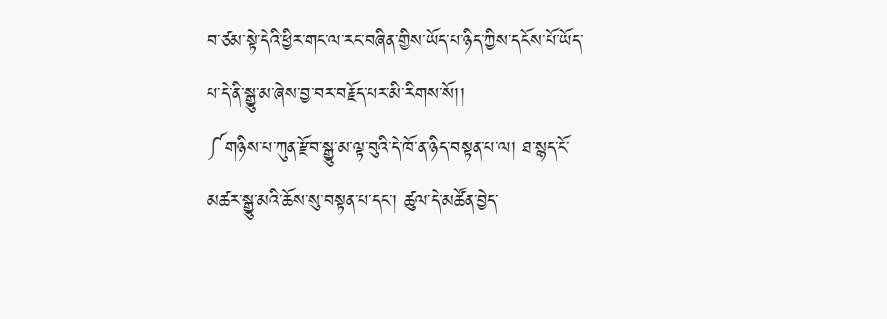བ་ཙམ་སྟེ་དེའི་ཕྱིར་གང་ལ་རང་བཞིན་གྱིས་ཡོད་པ་ཉིད་ཀྱིས་དངོས་པོ་ཡོད་པ་དེ་ནི་སྒྱུ་མ་ཞེས་བྱ་བར་བརྗོད་པར་མི་རིགས་སོ།།
༼གཉིས་པ་ཀུན་རྫོབ་སྒྱུ་མ་ལྟ་བུའི་དེ་ཁོ་ན་ཉིད་བསྟན་པ་ལ། ཐ་སྙད་ངོ་མཚར་སྒྱུ་མའི་ཆོས་སུ་བསྟན་པ་དང་། ཚུལ་དེ་མཚོན་བྱེད་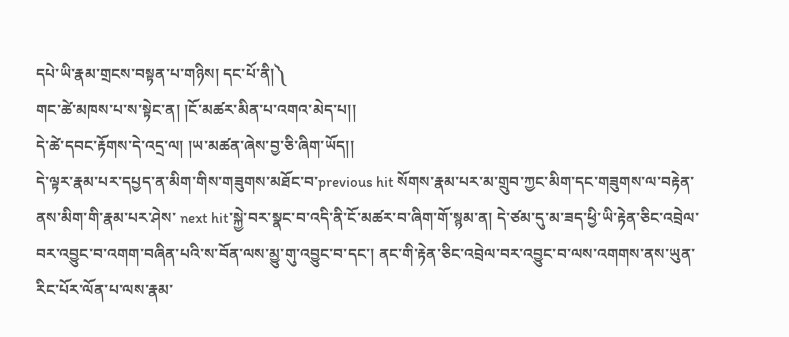དཔེ་ཡི་རྣམ་གྲངས་བསྟན་པ་གཉིས། དང་པོ་ནི།༽
གང་ཚེ་མཁས་པ་ས་སྟེང་ན། །ངོ་མཚར་མིན་པ་འགའ་མེད་པ།།
དེ་ཚེ་དབང་རྟོགས་དེ་འདྲ་ལ། །ཡ་མཚན་ཞེས་བྱ་ཅི་ཞིག་ཡོད།།
དེ་ལྟར་རྣམ་པར་དཔྱད་ན་མིག་གིས་གཟུགས་མཐོང་བ་previous hit སོགས་རྣམ་པར་མ་གྲུབ་ཀྱང་མིག་དང་གཟུགས་ལ་བརྟེན་ནས་མིག་གི་རྣམ་པར་ཤེས་ next hit་སྐྱེ་བར་སྣང་བ་འདི་ནི་ངོ་མཚར་བ་ཞིག་གོ་སྙམ་ན། དེ་ཙམ་དུ་མ་ཟད་ཕྱི་ཡི་རྟེན་ཅིང་འབྲེལ་བར་འབྱུང་བ་འགག་བཞིན་པའི་ས་བོན་ལས་མྱུ་གུ་འབྱུང་བ་དང་། ནང་གི་རྟེན་ཅིང་འབྲེལ་བར་འབྱུང་བ་ལས་འགགས་ནས་ཡུན་རིང་པོར་ལོན་པ་ལས་རྣམ་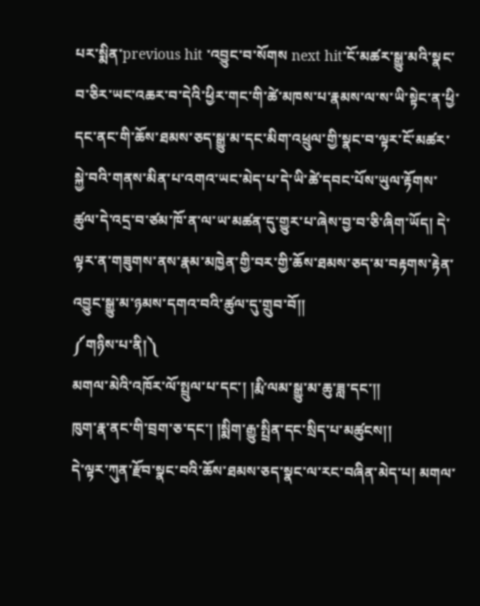པར་སྨིན་previous hit ་འབྱུང་བ་སོགས next hit་ངོ་མཚར་སྒྱུ་མའི་སྣང་བ་ཅིར་ཡང་འཆར་བ་དེའི་ཕྱིར་གང་གི་ཚེ་མཁས་པ་རྣམས་ལ་ས་ཡི་སྟེང་ན་ཕྱི་དང་ནང་གི་ཆོས་ཐམས་ཅད་སྒྱུ་མ་དང་མིག་འཕྲུལ་གྱི་སྣང་བ་ལྟར་ངོ་མཚར་སྐྱེ་བའི་གནས་མིན་པ་འགའ་ཡང་མེད་པ་དེ་ཡི་ཚེ་དབང་པོས་ཡུལ་རྟོགས་ཚུལ་དེ་འདྲ་བ་ཙམ་ཁོ་ན་ལ་ཡ་མཚན་དུ་གྱུར་པ་ཞེས་བྱ་བ་ཅི་ཞིག་ཡོད། དེ་ལྟར་ན་གཟུགས་ནས་རྣམ་མཁྱེན་གྱི་བར་གྱི་ཆོས་ཐམས་ཅད་མ་བརྟགས་རྟེན་འབྱུང་སྒྱུ་མ་ཉམས་དགའ་བའི་ཚུལ་དུ་གྲུབ་བོ།།
༼གཉིས་པ་ནི།༽
མགལ་མེའི་འཁོར་ལོ་སྤྲུལ་པ་དང་། །རྨི་ལམ་སྒྱུ་མ་ཆུ་ཟླ་དང་།།
ཁུག་རྣ་ནང་གི་བྲག་ཅ་དང་། །སྨིག་རྒྱུ་སྤྲིན་དང་སྲིད་པ་མཚུངས།།
དེ་ལྟར་ཀུན་རྫོབ་སྣང་བའི་ཆོས་ཐམས་ཅད་སྣང་ལ་རང་བཞིན་མེད་པ། མགལ་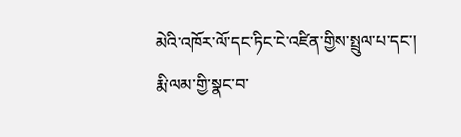མེའི་འཁོར་ལོ་དང་ཏིང་ངེ་འཛིན་གྱིས་སྤྲུལ་པ་དང་། རྨི་ལམ་གྱི་སྣང་བ་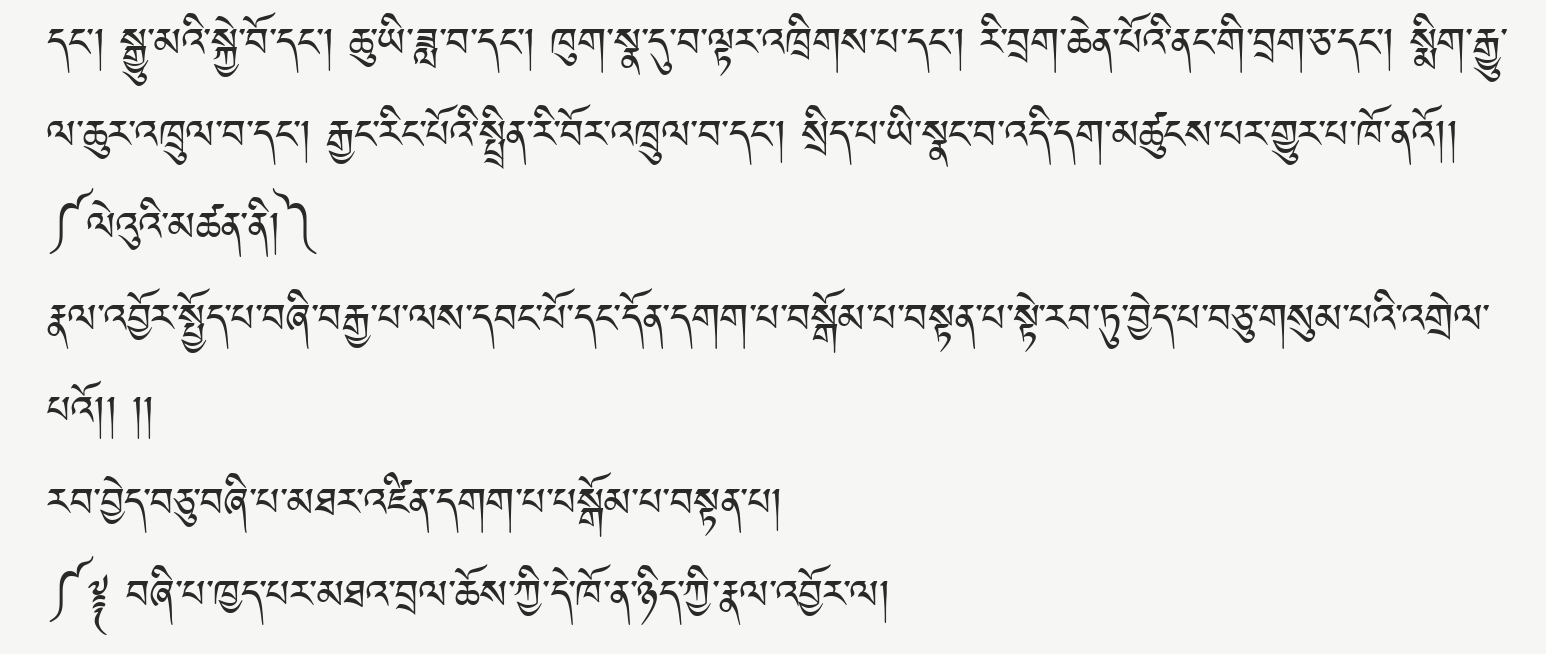དང་། སྒྱུ་མའི་སྐྱེ་བོ་དང་། ཆུ་ཡི་ཟླ་བ་དང་། ཁུག་སྣ་དུ་བ་ལྟར་འཁྲིགས་པ་དང་། རི་བྲག་ཆེན་པོའི་ནང་གི་བྲག་ཅ་དང་། སྨིག་རྒྱུ་ལ་ཆུར་འཁྲུལ་བ་དང་། རྒྱང་རིང་པོའི་སྤྲིན་རི་བོར་འཁྲུལ་བ་དང་། སྲིད་པ་ཡི་སྣང་བ་འདི་དག་མཚུངས་པར་གྱུར་པ་ཁོ་ནའོ།།
༼ལེའུའི་མཚན་ནི།༽
རྣལ་འབྱོར་སྤྱོད་པ་བཞི་བརྒྱ་པ་ལས་དབང་པོ་དང་དོན་དགག་པ་བསྒོམ་པ་བསྟན་པ་སྟེ་རབ་ཏུ་བྱེད་པ་བཅུ་གསུམ་པའི་འགྲེལ་པའོ།། །།
རབ་བྱེད་བཅུ་བཞི་པ་མཐར་འཛིན་དགག་པ་པསྒོམ་པ་བསྟན་པ།
༼༈ བཞི་པ་ཁྱད་པར་མཐའ་བྲལ་ཆོས་ཀྱི་དེ་ཁོ་ན་ཉིད་ཀྱི་རྣལ་འབྱོར་ལ།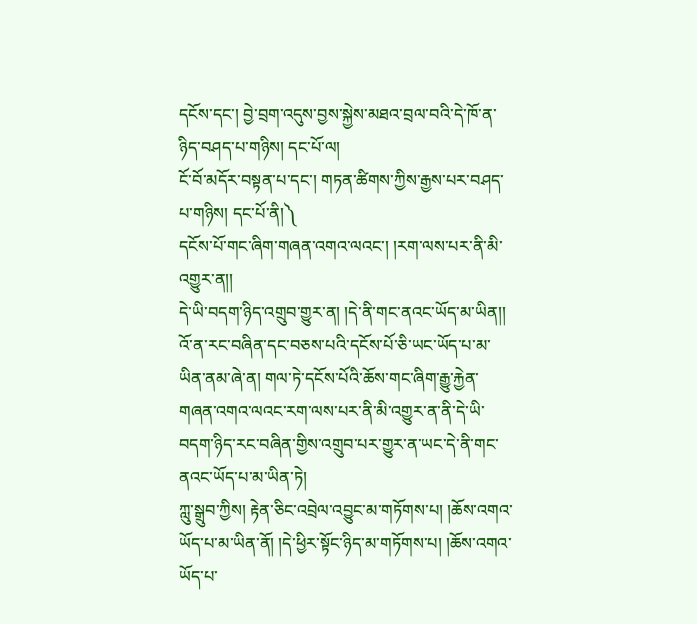དངོས་དང་། བྱེ་བྲག་འདུས་བྱས་སྐྱེས་མཐའ་བྲལ་བའི་དེ་ཁོ་ན་ཉིད་བཤད་པ་གཉིས། དང་པོ་ལ།
ངོ་བོ་མདོར་བསྟན་པ་དང་། གཏན་ཚིགས་ཀྱིས་རྒྱས་པར་བཤད་པ་གཉིས། དང་པོ་ནི།༽
དངོས་པོ་གང་ཞིག་གཞན་འགའ་ལའང་། །རག་ལས་པར་ནི་མི་འགྱུར་ན།།
དེ་ཡི་བདག་ཉིད་འགྲུབ་གྱུར་ན། །དེ་ནི་གང་ནའང་ཡོད་མ་ཡིན།།
འོ་ན་རང་བཞིན་དང་བཅས་པའི་དངོས་པོ་ཅི་ཡང་ཡོད་པ་མ་ཡིན་ནམ་ཞེ་ན། གལ་ཏེ་དངོས་པོའི་ཆོས་གང་ཞིག་རྒྱུ་རྐྱེན་གཞན་འགའ་ལའང་རག་ལས་པར་ནི་མི་འགྱུར་ན་ནི་དེ་ཡི་བདག་ཉིད་རང་བཞིན་གྱིས་འགྲུབ་པར་གྱུར་ན་ཡང་དེ་ནི་གང་ནའང་ཡོད་པ་མ་ཡིན་ཏེ།
ཀླུ་སྒྲུབ་ཀྱིས། རྟེན་ཅིང་འབྲེལ་འབྱུང་མ་གཏོགས་པ། །ཆོས་འགའ་ཡོད་པ་མ་ཡིན་ནོ། །དེ་ཕྱིར་སྟོང་ཉིད་མ་གཏོགས་པ། །ཆོས་འགའ་ཡོད་པ་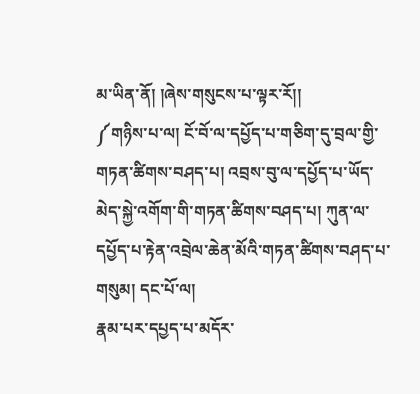མ་ཡིན་ནོ། །ཞེས་གསུངས་པ་ལྟར་རོ།།
༼གཉིས་པ་ལ། ངོ་བོ་ལ་དཔྱོད་པ་གཅིག་དུ་བྲལ་གྱི་གཏན་ཚིགས་བཤད་པ། འབྲས་བུ་ལ་དཔྱོད་པ་ཡོད་མེད་སྐྱེ་འགོག་གི་གཏན་ཚིགས་བཤད་པ། ཀུན་ལ་དཔྱོད་པ་རྟེན་འབྲེལ་ཆེན་མོའི་གཏན་ཚིགས་བཤད་པ་གསུམ། དང་པོ་ལ།
རྣམ་པར་དཔྱད་པ་མདོར་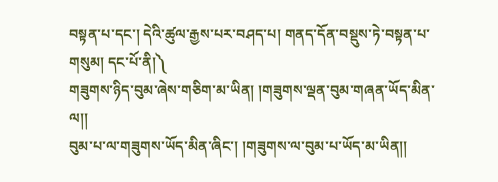བསྟན་པ་དང་། དེའི་ཚུལ་རྒྱས་པར་བཤད་པ། གནད་དོན་བསྡུས་ཏེ་བསྟན་པ་གསུམ། དང་པོ་ནི།༽
གཟུགས་ཉིད་བུམ་ཞེས་གཅིག་མ་ཡིན། །གཟུགས་ལྡན་བུམ་གཞན་ཡོད་མིན་ལ།།
བུམ་པ་ལ་གཟུགས་ཡོད་མིན་ཞིང་། །གཟུགས་ལ་བུམ་པ་ཡོད་མ་ཡིན།།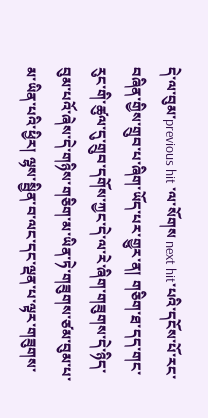དེ་ལ་བུམ་previous hit ་ལ་སོགས next hit་པའི་དངོས་པོ་རང་བཞིན་གྱིས་གྲུབ་པ་ཞིག་ཡོད་པར་གྱུར་ན། གཅིག་ཐ་དད་གང་རུང་གི་ཚུལ་དུ་གྲུབ་དགོས་ཀྱང་དེ་ལ་རེ་ཞིག་གཟུགས་དེ་ཉིད་བུམ་པའོ་ཞེས་དེ་གཉིས་གཅིག་མ་ཡིན་ཏེ་གཟུགས་ཙམ་བུམ་པ་མ་ཡིན་པའི་ཕྱིར། ལྷས་སྦྱིན་བ་ལང་དང་ལྡན་པ་ལྟར་གཟུགས་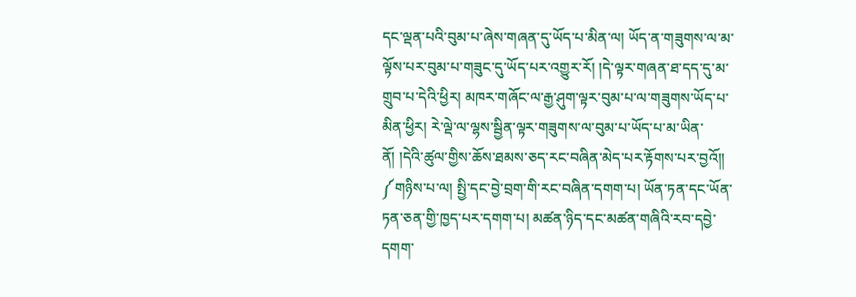དང་ལྡན་པའི་བུམ་པ་ཞེས་གཞན་དུ་ཡོད་པ་མིན་ལ། ཡོད་ན་གཟུགས་ལ་མ་ལྟོས་པར་བུམ་པ་གཟུང་དུ་ཡོད་པར་འགྱུར་རོ། །དེ་ལྟར་གཞན་ཐ་དད་དུ་མ་གྲུབ་པ་དེའི་ཕྱིར། མཁར་གཞོང་ལ་རྒྱ་ཤུག་ལྟར་བུམ་པ་ལ་གཟུགས་ཡོད་པ་མིན་ཕྱིར། རེ་ལྡེ་ལ་ལྷས་སྦྱིན་ལྟར་གཟུགས་ལ་བུམ་པ་ཡོད་པ་མ་ཡིན་ནོ། །དེའི་ཚུལ་གྱིས་ཆོས་ཐམས་ཅད་རང་བཞིན་མེད་པར་རྟོགས་པར་བྱའོ།།
༼གཉིས་པ་ལ། སྤྱི་དང་བྱེ་བྲག་གི་རང་བཞིན་དགག་པ། ཡོན་ཏན་དང་ཡོན་ཏན་ཅན་གྱི་ཁྱད་པར་དགག་པ། མཚན་ཉིད་དང་མཚན་གཞིའི་རབ་དབྱེ་དགག་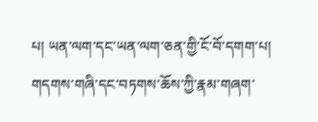པ། ཡན་ལག་དང་ཡན་ལག་ཅན་གྱི་ངོ་བོ་དགག་པ། གདགས་གཞི་དང་བཏགས་ཆོས་ཀྱི་རྣམ་གཞག་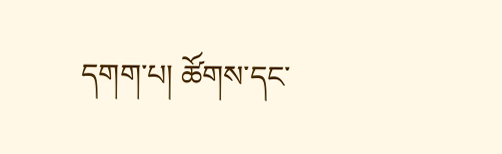དགག་པ། ཚོགས་དང་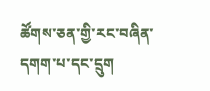ཚོགས་ཅན་གྱི་རང་བཞིན་དགག་པ་དང་དྲུག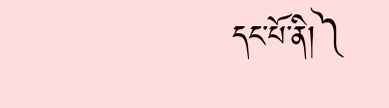དང་པོ་ནི།༽